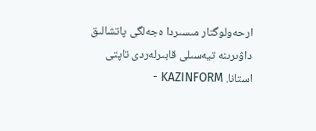ارحەولوگتار مىسىردا ەجەلگى پاتشالىق داۋىرىنە تيەسىلى قابىرلەردى تاپتى
استانا. KAZINFORM -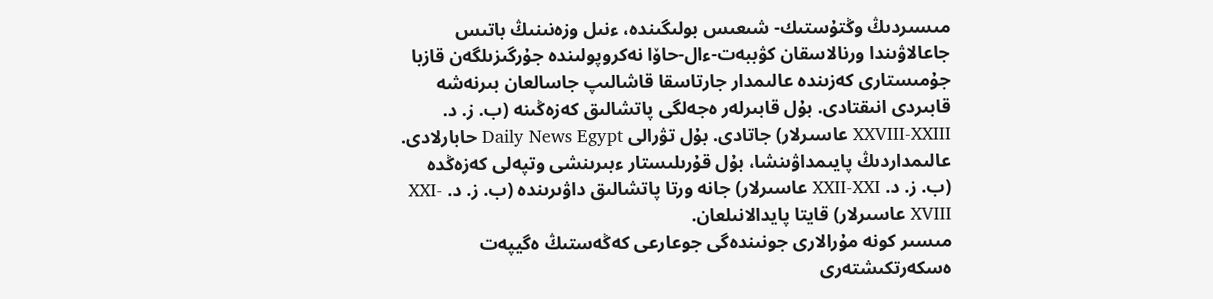مىسىردىڭ وڭتۇستىك- شىعىس بولىگىندە، ءنىل وزەنىنىڭ باتىس جاعالاۋىندا ورنالاسقان كۋببەت-ءال-حاۆا نەكروپولىندە جۇرگىزىلگەن قازبا جۇمىستارى كەزىندە عالىمدار جارتاسقا قاشالىپ جاسالعان بىرنەشە قابىردى انىقتادى. بۇل قابىرلەر ەجەلگى پاتشالىق كەزەڭىنە (ب. ز. د. XXVIII-XXIII عاسىرلار) جاتادى. بۇل تۋرالى Daily News Egypt حابارلادى.
عالىمداردىڭ پايىمداۋىنشا، بۇل قۇرىلىستار ءبىرىنشى وتپەلى كەزەڭدە (ب. ز. د. XXII-XXI عاسىرلار) جانە ورتا پاتشالىق داۋىرىندە (ب. ز. د. XXI-XVIII عاسىرلار) قايتا پايدالانىلعان.
مىسىر كونە مۇرالارى جونىندەگى جوعارعى كەڭەستىڭ ەگيپەت ەسكەرتكىشتەرى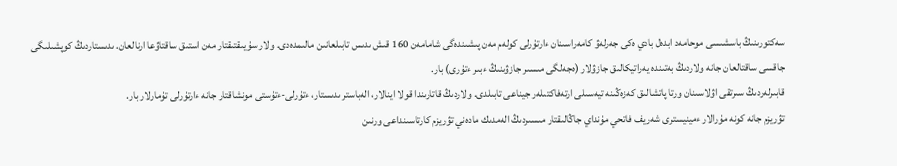سەكتورىنىڭ باسشىسى موحامەد ابدەل بادي ەكى جەرلەۋ كامەراسىنان ءارتۇرلى كولەم مەن پىشىندەگى شامامەن 160 قىش ىدىس تابىلعانىن مالىمدەدى. ولار سۇيىقتىقتار مەن استىق ساقتاۋعا ارنالعان. ىدىستاردىڭ كوپشىلىگى جاقسى ساقتالعان جانە ولاردىڭ بەتىندە يەراتيكالىق جازۋلار (ەجەلگى مىسىر جازۋىنىڭ ءبىر ءتۇرى) بار.
قابىرلەردىڭ سىرتقى اۋلاسىنان ورتا پاتشالىق كەزەڭىنە تيەسىلى ارتەفاكتىلەر جيناعى تابىلدى. ولاردىڭ قاتارىندا قولا اينالار، الەباستر ىدىستار، ءتۇرلى-ءتۇستى مونشاقتار جانە ءارتۇرلى تۇمارلار بار.
تۋريزم جانە كونە مۇرالار ءمينيسترى شەريف فاتحي مۇنداي جاڭالىقتار مىسىردىڭ الەمدىك مادەني تۋريزم كارتاسىنداعى ورنىن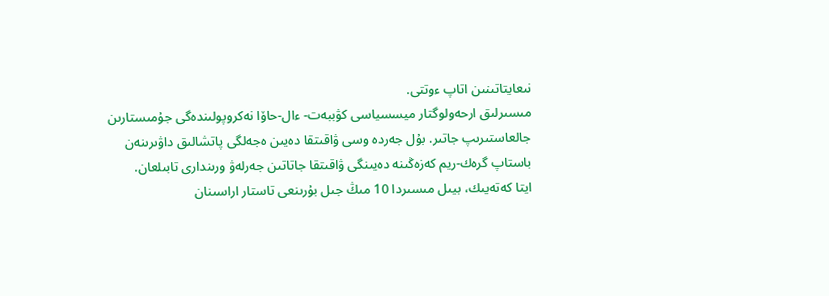نىعايتاتىنىن اتاپ ءوتتى.
مىسىرلىق ارحەولوگتار ميسسياسى كۋببەت- ءال-حاۆا نەكروپولىندەگى جۇمىستارىن جالعاستىرىپ جاتىر. بۇل جەردە وسى ۋاقىتقا دەيىن ەجەلگى پاتشالىق داۋىرىنەن باستاپ گرەك-ريم كەزەڭىنە دەيىنگى ۋاقىتقا جاتاتىن جەرلەۋ ورىندارى تابىلعان.
ايتا كەتەيىك، بيىل مىسىردا 10 مىڭ جىل بۇرىنعى تاستار اراسىنان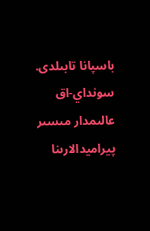باسپانا تابىلدى.
سونداي-اق عالىمدار مىسىر پيراميدالارىنا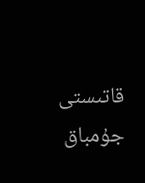قاتىستى جۇمباق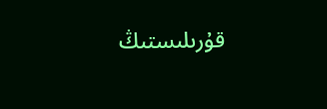قۇرىلىستىڭ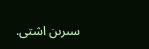سىرىن اشتى.